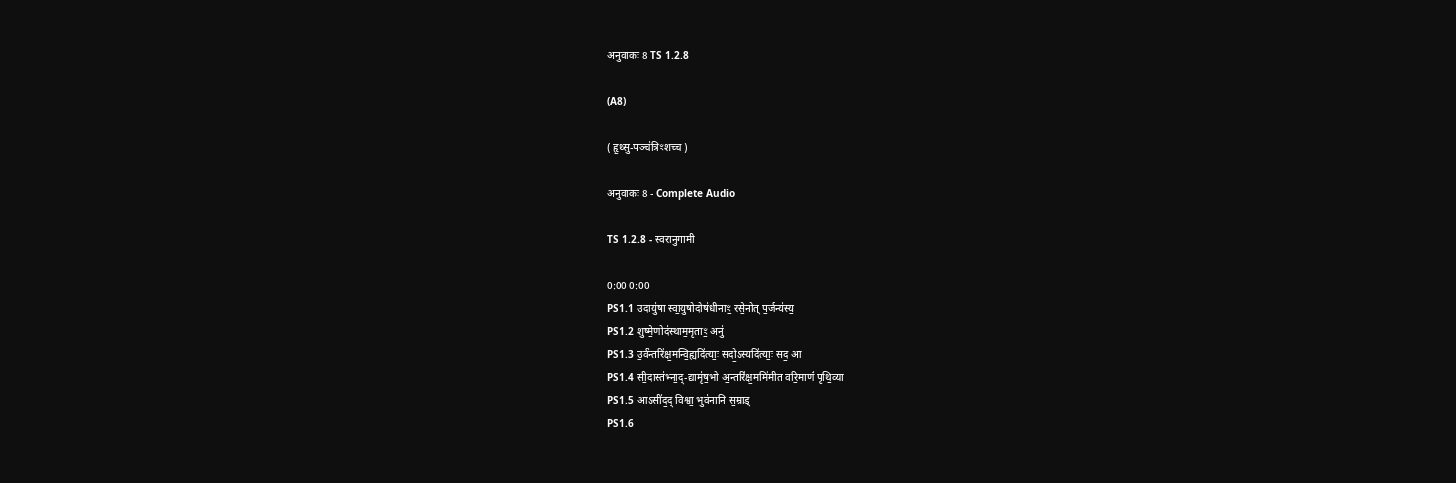अनुवाकः 8 TS 1.2.8

(A8)

( हृ॒थ्सु-पञ्च॑त्रिꣳशच्च )

अनुवाकः 8 - Complete Audio

TS 1.2.8 - स्वरानुगामी

0:00 0:00
PS1.1 उदायु॑षा स्वा॒युषोदोष॑धीनाꣳ॒ रसे॒नोत् प॒र्जन्य॑स्य॒
PS1.2 शुष्मे॒णोद॑स्थाम॒मृताꣳ॒ अनु॑
PS1.3 उ॒र्व॑न्तरि॑क्ष॒मन्वि॒ह्यदि॑त्याः॒ सदो॒ऽस्यदि॑त्याः॒ सद॒ आ
PS1.4 सी॒दास्त॑भ्ना॒द्-द्यामृ॑ष॒भो अ॒न्तरि॑क्ष॒ममि॑मीत वरि॒माणं॑ पृथि॒व्या
PS1.5 आऽसी॑द॒द् विश्वा॒ भुव॑नानि स॒म्राड्
PS1.6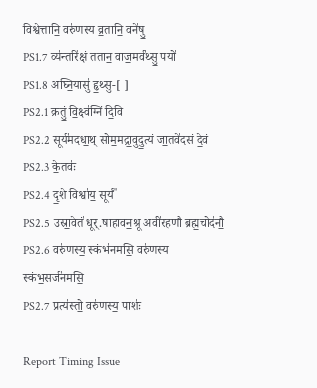विश्वेत्तानि॒ वरु॑णस्य व्र॒तानि॒ वने॑षु॒
PS1.7 व्य॑न्तरि॑क्षं ततान॒ वाज॒मर्व॑थ्सु॒ पयो॑
PS1.8 अघ्नि॒यासु॑ हृ॒थ्सु-[ ]
PS2.1 क्रतुं॒ वि॒क्ष्व॑ग्निं दि॒वि
PS2.2 सूर्य॑मदधा॒थ् सोम॒मद्रा॒वुदु॒त्यं जा॒तवे॑दसं दे॒वं
PS2.3 के॒तवः॑
PS2.4 दृ॒शे विश्वा॑य॒ सूर्यं᳚
PS2.5 उस्रा॒वेतं॑ धूर्.षाहावन॒श्रू अवी॑रहणौ ब्रह्म॒चोद॑नौ॒
PS2.6 वरु॑णस्य॒ स्कंभ॑नमसि॒ वरु॑णस्य स्कंभ॒सर्ज॑नमसि॒
PS2.7 प्रत्य॑स्तो॒ वरु॑णस्य॒ पाशः॑

Report Timing Issue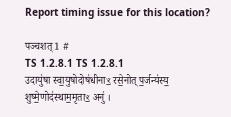Report timing issue for this location?

पञ्चशत् 1 #
TS 1.2.8.1 TS 1.2.8.1
उदायु॑षा स्वा॒युषोदोष॑धीनाꣳ॒ रसे॒नोत् प॒र्जन्य॑स्य॒ शुष्मे॒णोद॑स्थाम॒मृताꣳ॒ अनु॑ ।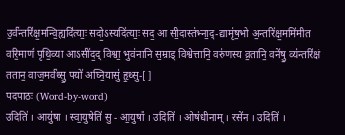उ॒र्व॑न्तरि॑क्ष॒मन्वि॒ह्यदि॑त्याः॒ सदो॒ऽस्यदि॑त्याः॒ सद॒ आ सी॒दास्त॑भ्ना॒द्-द्यामृ॑ष॒भो अ॒न्तरि॑क्ष॒ममि॑मीत वरि॒माणं॑ पृथि॒व्या आऽसी॑द॒द् विश्वा॒ भुव॑नानि स॒म्राड् विश्वेत्तानि॒ वरु॑णस्य व्र॒तानि॒ वने॑षु॒ व्य॑न्तरि॑क्षं ततान॒ वाज॒मर्व॑थ्सु॒ पयो॑ अघ्नि॒यासु॑ हृ॒थ्सु-[ ]
पदपाठः (Word-by-word)
उदिति॑ । आयु॑षा । स्वा॒युषेति॑ सु - आ॒युषा᳚ । उदिति॑ । ओष॑धीनाम् । रसे॑न । उदिति॑ ।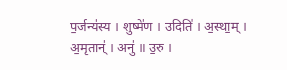प॒र्जन्य॑स्य । शुष्मे॑ण । उदिति॑ । अ॒स्था॒म् । अ॒मृतान्॑ । अनु॑ ॥ उ॒रु ।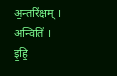अ॒न्तरि॑क्षम् । अन्विति॑ । इ॒हि॒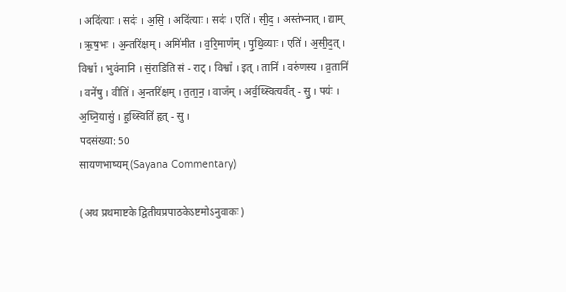। अदि॑त्याः । सदः॑ । अ॒सि॒ । अदि॑त्याः । सदः॑ । एति॑ । सी॒द॒ । अस्त॑भ्नात् । द्याम् । ऋ॒ष॒भः । अ॒न्तरि॑क्षम् । अमि॑मीत । व॒रि॒माण᳚म् । पृ॒थि॒व्याः । एति॑ । अ॒सी॒द॒त् । विश्वा᳚ । भुव॑नानि । सं॒राडिति सं - राट् । विश्वा᳚ । इत् । तानि॑ । वरु॑णस्य । व्र॒तानि॑ । वने॑षु । वीति॑ । अ॒न्तरि॑क्षम् । त॒ता॒न॒ । वाज᳚म् । अर्व॒थ्स्वित्यर्व॑त् - सु॒ । पयः॑ । अ॒घ्नि॒यासु॑ । हृ॒थ्स्विति॑ हृत् - सु ।
पदसंख्या: 50
सायणभाष्यम् (Sayana Commentary)

(अथ प्रथमाष्टके द्वितीयप्रपाठकेऽष्टमोऽनुवाकः)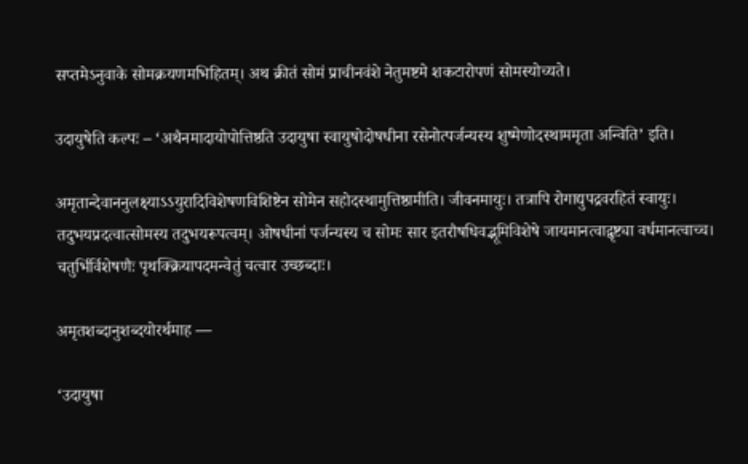सप्तमेऽनुवाके सोमक्रयणमभिहितम्। अथ क्रीतं सोमं प्राचीनवंशे नेतुमष्टमे शकटारोपणं सोमस्योच्यते।

उदायुषेति कल्पः – ‘अथैनमादायोपोत्तिष्ठति उदायुषा स्वायुषोदोषधीना रसेनोत्पर्जन्यस्य शुष्मेणोदस्थाममृता अन्विति’ इति।

अमृतान्देवाननुलक्ष्याऽऽयुरादिविशेषणविशिष्टेन सोमेन सहोदस्थामुत्तिष्ठामीति। जीवनमायुः। तत्रापि रोगाद्युपद्रवरहितं स्वायुः। तदुभयप्रदत्वात्सोमस्य तदुभयरूपत्वम्। ओषधीनां पर्जन्यस्य च सोमः सार इतरौषधिवद्भूमिविशेषे जायमानत्वाद्वृष्ट्या वर्धमानत्वाच्च। चतुर्भिर्विशेषणैः पृथक्क्रियापदमन्वेतुं चत्वार उच्छब्दाः।

अमृतशब्दानुशब्दयोरर्थमाह —

‘उदायुषा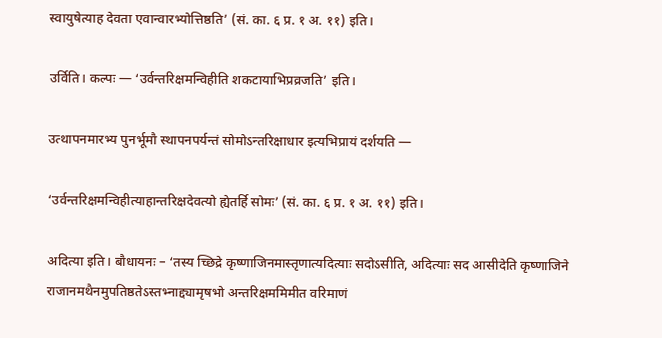स्वायुषेत्याह देवता एवान्वारभ्योत्तिष्ठति’ (सं. का. ६ प्र. १ अ. ११) इति।

उर्विति। कल्पः — ‘उर्वन्तरिक्षमन्विहीति शकटायाभिप्रव्रजति’ इति।

उत्थापनमारभ्य पुनर्भूमौ स्थापनपर्यन्तं सोमोऽन्तरिक्षाधार इत्यभिप्रायं दर्शयति —

‘उर्वन्तरिक्षमन्विहीत्याहान्तरिक्षदेवत्यो ह्येतर्हि सोमः’ (सं. का. ६ प्र. १ अ. ११) इति।

अदित्या इति। बौधायनः – ‘तस्य च्छिद्रे कृष्णाजिनमास्तृणात्यदित्याः सदोऽसीति, अदित्याः सद आसीदेति कृष्णाजिने राजानमथैनमुपतिष्ठतेऽस्तभ्नाद्द्यामृषभो अन्तरिक्षममिमीत वरिमाणं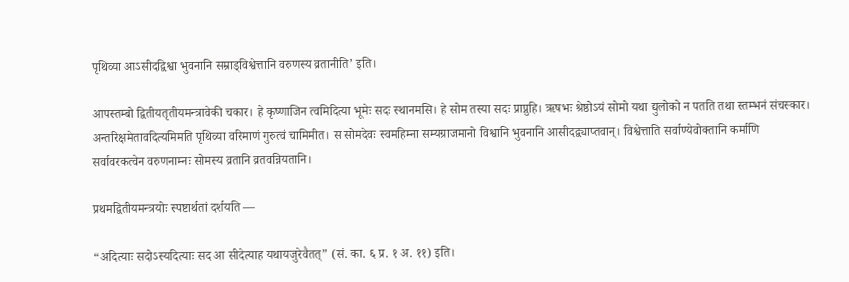पृथिव्या आऽसीदद्विश्वा भुवनानि सम्राड्विश्वेत्तानि वरुणस्य व्रतानीति’ इति।

आपस्तम्बो द्वितीयतृतीयमन्त्रावेकी चकार। हे कृष्णाजिन त्वमिदित्या भूमेः सदः स्थानमसि। हे सोम तस्या सदः प्राप्नुहि। ऋषभः श्रेष्ठोऽयं सोमो यथा द्युलोको न पतति तथा स्तम्भनं संचस्कार। अन्तरिक्षमेतावदित्यमिमति पृथिव्या वरिमाणं गुरुत्वं चामिमीत। स सोमदेवः स्वमहिम्ना सम्यग्राजमानो विश्वानि भुवनानि आसीदद्व्याप्तवान्। विश्वेत्ताति सर्वाण्येवोक्तानि कर्माणि सर्वावरकत्वेन वरुणनाम्नः सोमस्य व्रतानि व्रतवन्नियतानि।

प्रथमद्वितीयमन्त्रयोः स्पष्टार्थतां दर्शयति —

“अदित्याः सदोऽस्यदित्याः सद आ सीदेत्याह यथायजुरेवैतत्” (सं. का. ६ प्र. १ अ. ११) इति।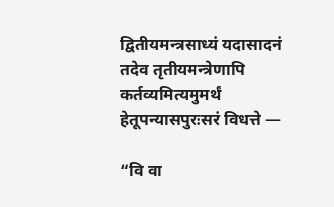द्वितीयमन्त्रसाध्यं यदासादनं तदेव तृतीयमन्त्रेणापि कर्तव्यमित्यमुमर्थं हेतूपन्यासपुरःसरं विधत्ते —

“वि वा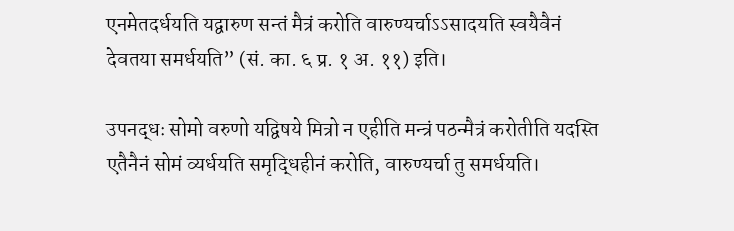एनमेतदर्धयति यद्वारुण सन्तं मैत्रं करोति वारुण्यर्चाऽऽसादयति स्वयैवैनं देवतया समर्धयति” (सं. का. ६ प्र. १ अ. ११) इति।

उपनद्धः सोमो वरुणो यद्विषये मित्रो न एहीति मन्त्रं पठन्मैत्रं करोतीति यदस्ति एतैनैनं सोमं व्यर्धयति समृद्धिहीनं करोति, वारुण्यर्चा तु समर्धयति।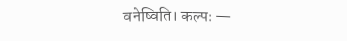वनेष्विति। कल्पः —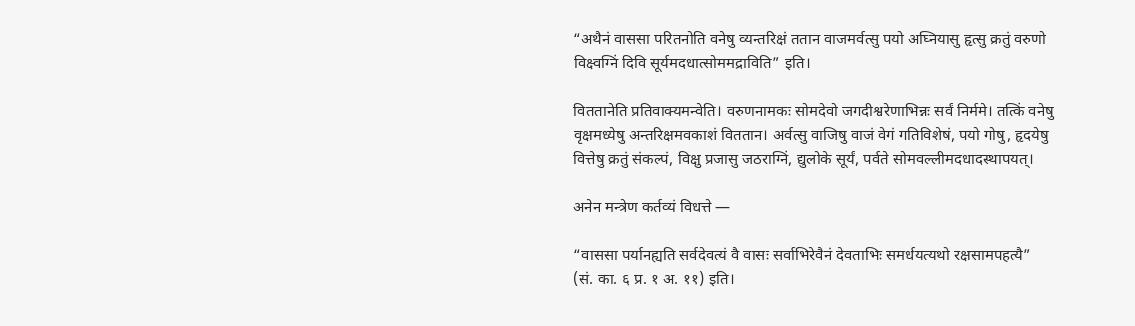“अथैनं वाससा परितनोति वनेषु व्यन्तरिक्षं ततान वाजमर्वत्सु पयो अघ्नियासु हृत्सु क्रतुं वरुणो विक्ष्वग्निं दिवि सूर्यमदधात्सोममद्राविति” इति।

विततानेति प्रतिवाक्यमन्वेति। वरुणनामकः सोमदेवो जगदीश्वरेणाभिन्नः सर्वं निर्ममे। तत्किं वनेषु वृक्षमध्येषु अन्तरिक्षमवकाशं विततान। अर्वत्सु वाजिषु वाजं वेगं गतिविशेषं, पयो गोषु, हृदयेषु वित्तेषु क्रतुं संकल्पं, विक्षु प्रजासु जठराग्निं, द्युलोके सूर्यं, पर्वते सोमवल्लीमदधादस्थापयत्।

अनेन मन्त्रेण कर्तव्यं विधत्ते —

“वाससा पर्यानह्यति सर्वदेवत्यं वै वासः सर्वाभिरेवैनं देवताभिः समर्धयत्यथो रक्षसामपहत्यै” (सं. का. ६ प्र. १ अ. ११) इति।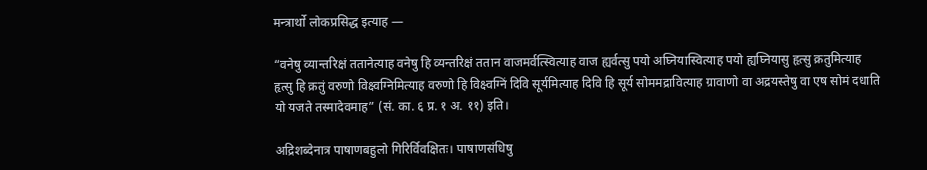मन्त्रार्थो लोकप्रसिद्ध इत्याह —

“वनेषु व्यान्तरिक्षं ततानेत्याह वनेषु हि व्यन्तरिक्षं ततान वाजमर्वत्स्वित्याह वाज ह्यर्वत्सु पयो अघ्नियास्वित्याह पयो ह्यघ्नियासु हृत्सु क्रतुमित्याह हृत्सु हि क्रतुं वरुणो विक्ष्वग्निमित्याह वरुणो हि विक्ष्वग्निं दिवि सूर्यमित्याह दिवि हि सूर्य सोममद्रावित्याह ग्रावाणो वा अद्रयस्तेषु वा एष सोमं दधाति यो यजते तस्मादेवमाह” (सं. का. ६ प्र. १ अ. ११) इति।

अद्रिशब्देनात्र पाषाणबहुलो गिरिर्विवक्षितः। पाषाणसंधिषु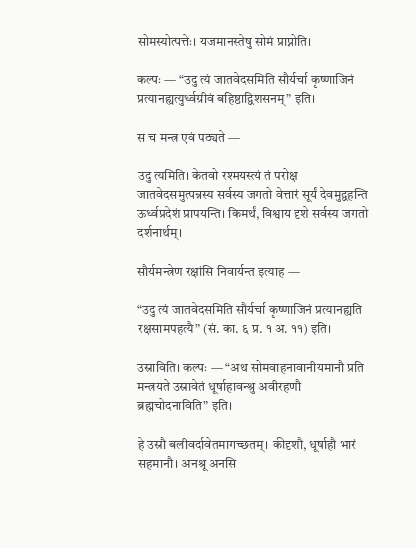सोमस्योत्पत्तेः। यजमानस्तेषु सोमं प्राप्नोति।

कल्पः — “उदु त्यं जातवेदसमिति सौर्यर्चा कृष्णाजिनं प्रत्यानह्यत्युर्ध्वग्रीवं बहिष्ठाद्विशसनम्” इति।

स च मन्त्र एवं पठ्यते —

उदु त्यमिति। केतवो रश्मयस्त्यं तं परोक्ष जातवेदसमुत्पन्नस्य सर्वस्य जगतो वेत्तारं सूर्यं देवमुद्वहन्ति ऊर्ध्वप्रदेशं प्रापयन्ति। किमर्थं, विश्वाय दृशे सर्वस्य जगतो दर्शनार्थम्।

सौर्यमन्त्रेण रक्षांसि निवार्यन्त इत्याह —

“उदु त्यं जातवेदसमिति सौर्यर्चा कृष्णाजिनं प्रत्यानह्यति रक्षसामपहत्यै” (सं. का. ६ प्र. १ अ. ११) इति।

उस्राविति। कल्पः — “अथ सोमवाहनावानीयमानौ प्रति मन्त्रयते उस्रावेतं धूर्षाहावन्श्रु अवीरहणौ ब्रह्मचोदनाविति” इति।

हे उस्रौ बलीवर्दावेतमागच्छतम्। कीदृशौ, धूर्षाहौ भारं सहमानौ। अनश्रू अनसि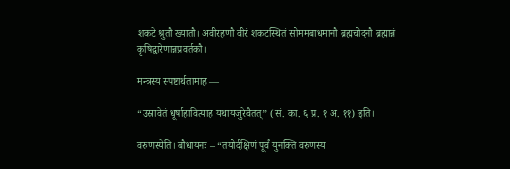शकटे श्रुतौ ख्यातौ। अवीरहणौ वीरं शकटस्थितं सोममबाधमानौ ब्रह्मचोदनौ ब्रह्मान्नं कृषिद्वारेणान्नप्रवर्तकौ।

मन्त्रस्य स्पष्टार्थतामाह —

“उस्रावेतं धूर्षाहावित्याह यथायजुरेवैतत्” (सं. का. ६ प्र. १ अ. ११) इति।

वरुणस्येति। बौधायनः – “तयोर्दक्षिणं पूर्वं युनक्ति वरुणस्य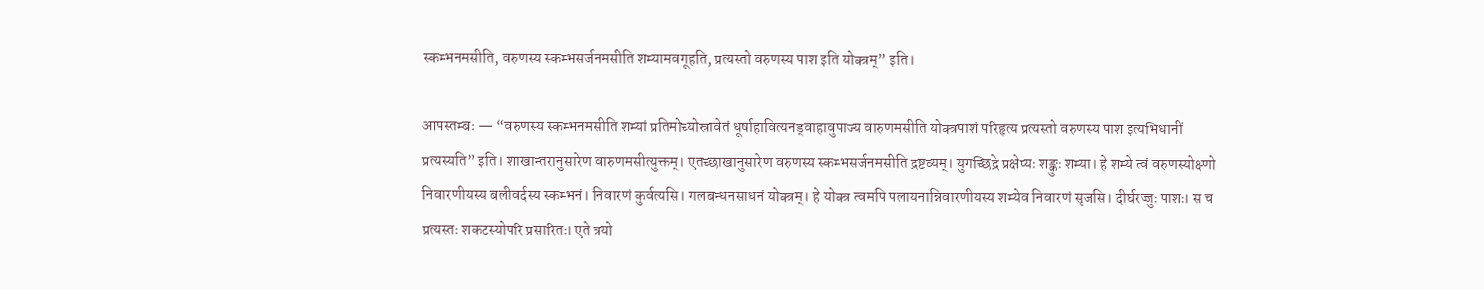स्कम्भनमसीति, वरुणस्य स्कम्भसर्जनमसीति शम्यामवगूहति, प्रत्यस्तो वरुणस्य पाश इति योक्त्रम्” इति।

आपस्तम्बः — “वरुणस्य स्कम्भनमसीति शम्यां प्रतिमोच्योस्रावेतं धूर्षाहावित्यनड्वाहावुपाज्य वारुणमसीति योक्त्रपाशं परिहृत्य प्रत्यस्तो वरुणस्य पाश इत्यभिधानीं प्रत्यस्यति” इति। शाखान्तरानुसारेण वारुणमसीत्युक्तम्। एतच्छाखानुसारेण वरुणस्य स्कम्भसर्जनमसीति द्रष्टव्यम्। युगच्छिद्रे प्रक्षेप्यः शङ्कुः शम्या। हे शम्ये त्वं वरुणस्योक्ष्णो निवारणीयस्य बलीवर्दस्य स्कम्भनं। निवारणं कुर्वत्यसि। गलबन्धनसाधनं योक्त्रम्। हे योक्त्र त्वमपि पलायनान्निवारणीयस्य शम्येव निवारणं सृजसि। दीर्घरज्जुः पाशः। स च प्रत्यस्तः शकटस्योपरि प्रसारितः। एते त्रयो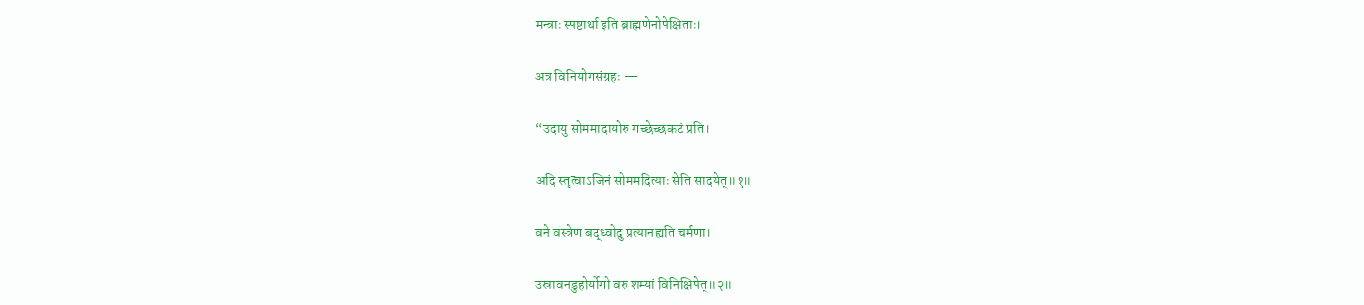मन्त्राः स्पष्टार्था इति ब्राह्मणेनोपेक्षिताः।

अत्र विनियोगसंग्रहः —

“उदायु सोममादायोरु गच्छेच्छकटं प्रति।

अदि स्तृत्वाऽजिनं सोममदित्याः सेति सादयेत्॥१॥

वने वस्त्रेण बद्ध्वोदु प्रत्यानह्यति चर्मणा।

उस्रावनडुहोर्योगो वरु शम्यां विनिक्षिपेत्॥२॥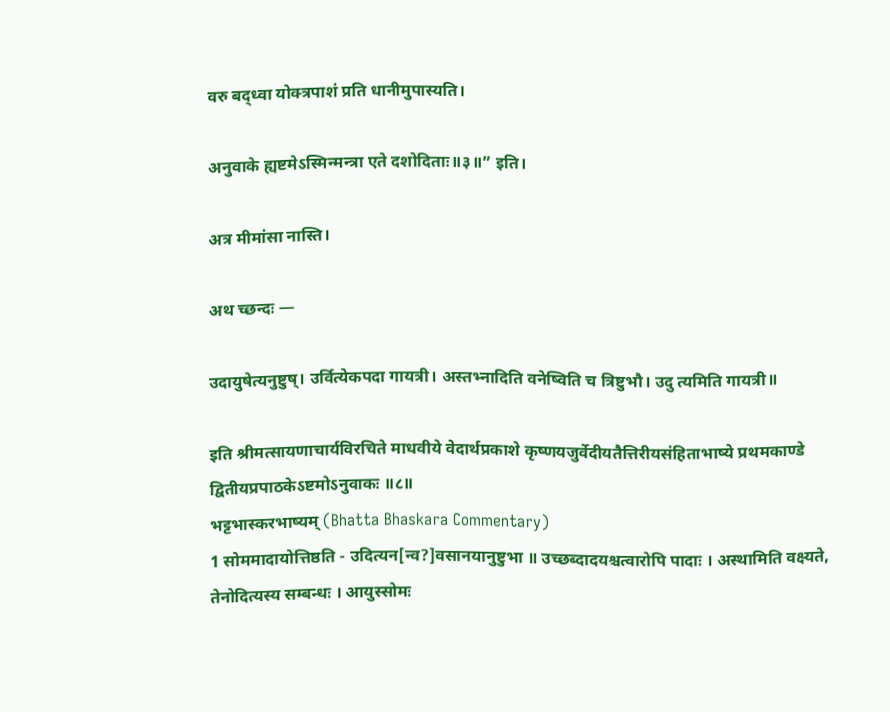वरु बद्ध्वा योक्त्रपाशं प्रति धानीमुपास्यति।

अनुवाके ह्यष्टमेऽस्मिन्मन्त्रा एते दशोदिताः॥३॥” इति।

अत्र मीमांसा नास्ति।

अथ च्छन्दः —

उदायुषेत्यनुष्टुष्। उर्वित्येकपदा गायत्री। अस्तभ्नादिति वनेष्विति च त्रिष्टुभौ। उदु त्यमिति गायत्री॥

इति श्रीमत्सायणाचार्यविरचिते माधवीये वेदार्थप्रकाशे कृष्णयजुर्वेदीयतैत्तिरीयसंहिताभाष्ये प्रथमकाण्डे द्वितीयप्रपाठकेऽष्टमोऽनुवाकः ॥८॥
भट्टभास्करभाष्यम् (Bhatta Bhaskara Commentary)
1 सोममादायोत्तिष्ठति - उदित्यन[न्व?]वसानयानुष्टुभा ॥ उच्छब्दादयश्चत्वारोपि पादाः । अस्थामिति वक्ष्यते, तेनोदित्यस्य सम्बन्धः । आयुस्सोमः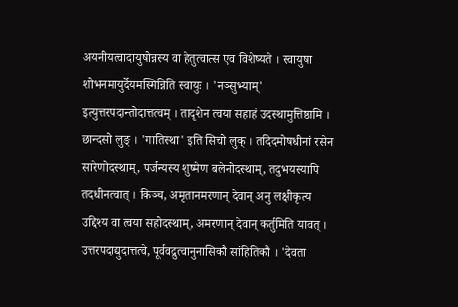अयनीयत्वादायुषोन्नस्य वा हेतुत्वात्स एव विशेष्यते । स्वायुषा शोभनमायुर्देयमस्मिन्निति स्वायुः । 'नञ्सुभ्याम्' इत्युत्तरपदान्तोदात्तत्वम् । तादृशेन त्वया सहाहं उदस्थामुत्तिष्ठामि । छान्दसो लुङ् । 'गातिस्था' इति सिचो लुक् । तदिदमोषधीनां रसेन सारेणोदस्थाम्, पर्जन्यस्य शुष्मेण बलेनोदस्थाम्, तदुभयस्यापि तदधीनत्वात् । किञ्च, अमृतानमरणान् देवान् अनु लक्षीकृत्य उद्दिश्य वा त्वया सहोदस्थाम्, अमरणान् देवान् कर्तुमिति यावत् । उत्तरपदाद्युदात्तत्वे, पूर्ववद्रुत्वानुनासिकौ सांहितिकौ । 'देवता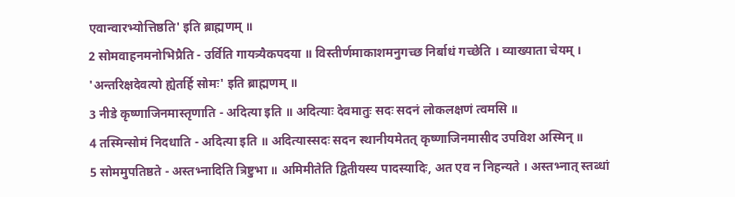एवान्वारभ्योत्तिष्ठति' इति ब्राह्मणम् ॥
2 सोमवाहनमनोभिप्रैति - उर्विति गायत्र्यैकपदया ॥ विस्तीर्णमाकाशमनुगच्छ निर्बाधं गच्छेति । व्याख्याता चेयम् । 'अन्तरिक्षदेवत्यो ह्येतर्हि सोमः' इति ब्राह्मणम् ॥
3 नीडे कृष्णाजिनमास्तृणाति - अदित्या इति ॥ अदित्याः देवमातुः सदः सदनं लोकलक्षणं त्वमसि ॥
4 तस्मिन्सोमं निदधाति - अदित्या इति ॥ अदित्यास्सदः सदन स्थानीयमेतत् कृष्णाजिनमासीद उपविश अस्मिन् ॥
5 सोममुपतिष्ठते - अस्तभ्नादिति त्रिष्टुभा ॥ अमिमीतेति द्वितीयस्य पादस्यादिः, अत एव न निहन्यते । अस्तभ्नात् स्तब्धां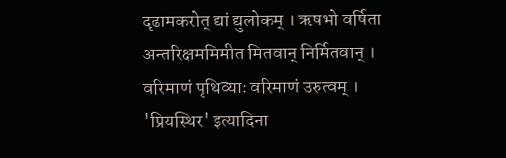दृढामकरोत् द्यां द्युलोकम् । ऋषभो वर्षिता अन्तरिक्षममिमीत मितवान् निर्मितवान् । वरिमाणं पृथिव्याः वरिमाणं उरुत्वम् । 'प्रियस्थिर' इत्यादिना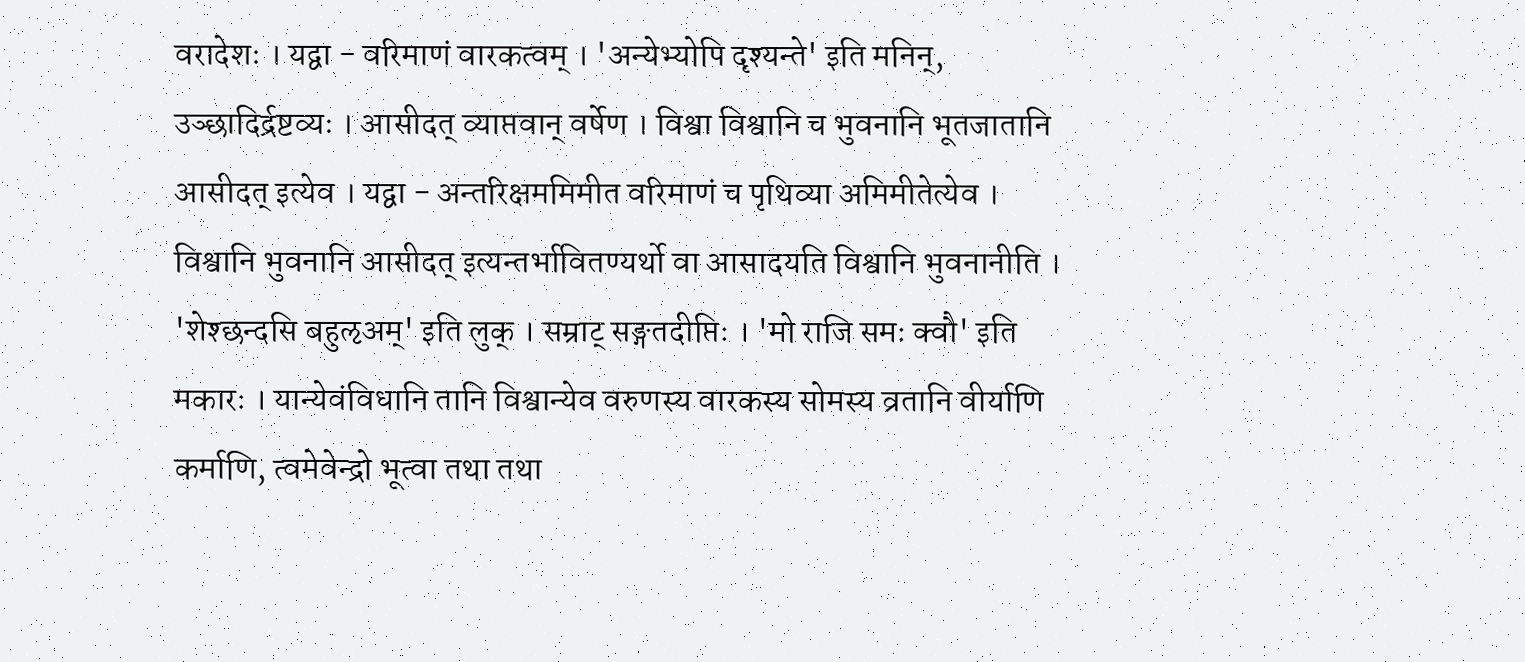वरादेशः । यद्वा - वरिमाणं वारकत्वम् । 'अन्येभ्योपि दृश्यन्ते' इति मनिन्, उञ्छादिर्द्रष्टव्यः । आसीदत् व्याप्तवान् वर्षेण । विश्वा विश्वानि च भुवनानि भूतजातानि आसीदत् इत्येव । यद्वा - अन्तरिक्षममिमीत वरिमाणं च पृथिव्या अमिमीतेत्येव । विश्वानि भुवनानि आसीदत् इत्यन्तर्भावितण्यर्थो वा आसादयति विश्वानि भुवनानीति । 'शेश्छन्दसि बहुऌअम्' इति लुक् । सम्राट् सङ्गतदीप्तिः । 'मो राजि समः क्वौ' इति मकारः । यान्येवंविधानि तानि विश्वान्येव वरुणस्य वारकस्य सोमस्य व्रतानि वीर्याणि कर्माणि, त्वमेवेन्द्रो भूत्वा तथा तथा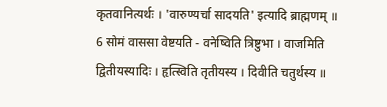कृतवानित्यर्थः । 'वारुण्यर्चा सादयति' इत्यादि ब्राह्मणम् ॥
6 सोमं वाससा वेष्टयति - वनेष्विति त्रिष्टुभा । वाजमिति द्वितीयस्यादिः । हृत्स्विति तृतीयस्य । दिवीति चतुर्थस्य ॥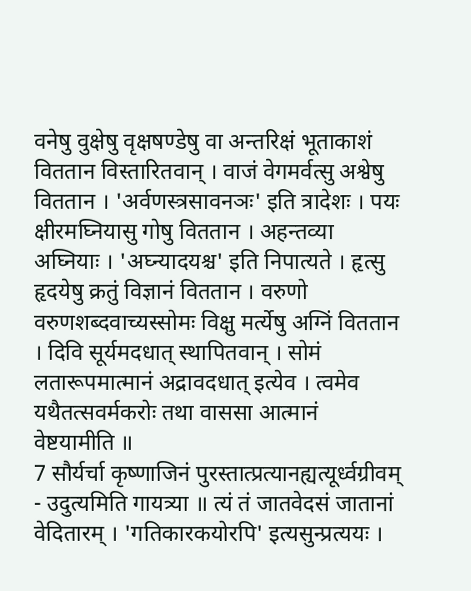वनेषु वुक्षेषु वृक्षषण्डेषु वा अन्तरिक्षं भूताकाशं विततान विस्तारितवान् । वाजं वेगमर्वत्सु अश्वेषु विततान । 'अर्वणस्त्रसावनञः' इति त्रादेशः । पयः क्षीरमघ्नियासु गोषु विततान । अहन्तव्या अघ्नियाः । 'अघ्न्यादयश्च' इति निपात्यते । हृत्सु हृदयेषु क्रतुं विज्ञानं विततान । वरुणो वरुणशब्दवाच्यस्सोमः विक्षु मर्त्येषु अग्निं विततान । दिवि सूर्यमदधात् स्थापितवान् । सोमं लतारूपमात्मानं अद्रावदधात् इत्येव । त्वमेव यथैतत्सवर्मकरोः तथा वाससा आत्मानं वेष्टयामीति ॥
7 सौर्यर्चा कृष्णाजिनं पुरस्तात्प्रत्यानह्यत्यूर्ध्वग्रीवम् - उदुत्यमिति गायत्र्या ॥ त्यं तं जातवेदसं जातानां वेदितारम् । 'गतिकारकयोरपि' इत्यसुन्प्रत्ययः ।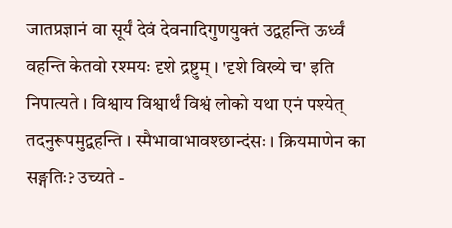जातप्रज्ञानं वा सूर्यं देवं देवनादिगुणयुक्तं उद्वहन्ति ऊर्ध्वं वहन्ति केतवो रश्मयः दृशे द्रष्टुम् । 'दृशे विख्ये च' इति निपात्यते । विश्वाय विश्वार्थं विश्वं लोको यथा एनं पश्येत् तदनुरूपमुद्वहन्ति । स्मैभावाभावश्छान्दंसः । क्रियमाणेन का सङ्गतिः? उच्यते -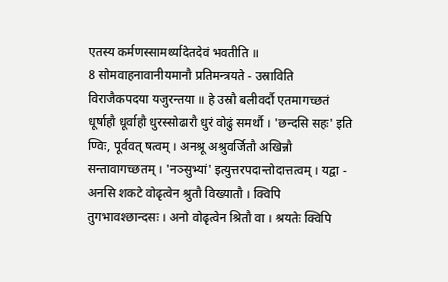एतस्य कर्मणस्सामर्थ्यादेतदेवं भवतीति ॥
8 सोमवाहनावानीयमानौ प्रतिमन्त्रयते - उस्राविति विराजैकपदया यजुरन्तया ॥ हे उस्रौ बलीवर्दौ एतमागच्छतं धूर्षाहौ धूर्वाहौ धुरस्सोढारौ धुरं वोढुं समर्थौ । 'छन्दसि सहः' इति ण्विः, पूर्ववत् षत्वम् । अनश्रू अश्रुवर्जितौ अखिन्नौ सन्तावागच्छतम् । 'नञ्सुभ्यां' इत्युत्तरपदान्तोदात्तत्वम् । यद्वा - अनसि शकटे वोढृत्वेन श्रुतौ विख्यातौ । क्विपि तुगभावश्छान्दसः । अनो वोढृत्वेन श्रितौ वा । श्रयतेः क्विपि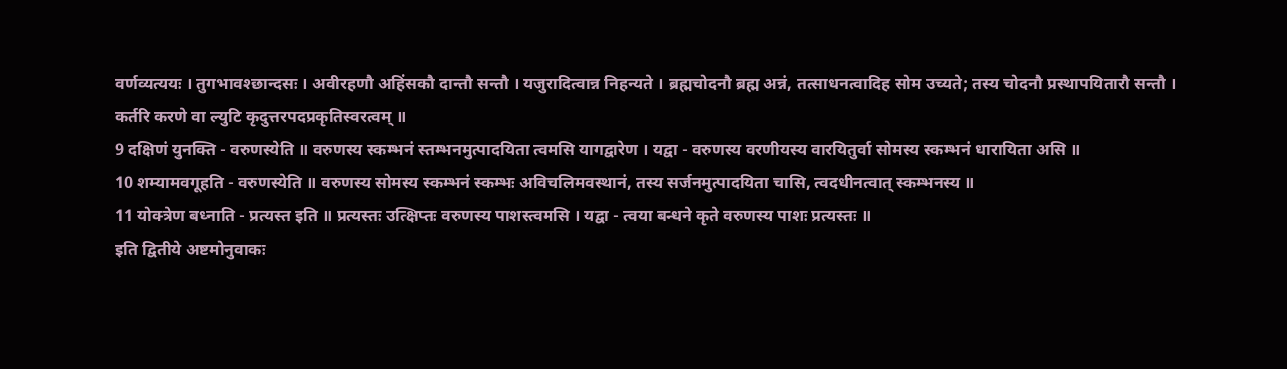वर्णव्यत्ययः । तुगभावश्छान्दसः । अवीरहणौ अहिंसकौ दान्तौ सन्तौ । यजुरादित्वान्न निहन्यते । ब्रह्मचोदनौ ब्रह्म अन्नं, तत्साधनत्वादिह सोम उच्यते; तस्य चोदनौ प्रस्थापयितारौ सन्तौ । कर्तरि करणे वा ल्युटि कृदुत्तरपदप्रकृतिस्वरत्वम् ॥
9 दक्षिणं युनक्ति - वरुणस्येति ॥ वरुणस्य स्कम्भनं स्तम्भनमुत्पादयिता त्वमसि यागद्वारेण । यद्वा - वरुणस्य वरणीयस्य वारयितुर्वा सोमस्य स्कम्भनं धारायिता असि ॥
10 शम्यामवगूहति - वरुणस्येति ॥ वरुणस्य सोमस्य स्कम्भनं स्कम्भः अविचलिमवस्थानं, तस्य सर्जनमुत्पादयिता चासि, त्वदधीनत्वात् स्कम्भनस्य ॥
11 योक्त्रेण बध्नाति - प्रत्यस्त इति ॥ प्रत्यस्तः उत्क्षिप्तः वरुणस्य पाशस्त्वमसि । यद्वा - त्वया बन्धने कृते वरुणस्य पाशः प्रत्यस्तः ॥
इति द्वितीये अष्टमोनुवाकः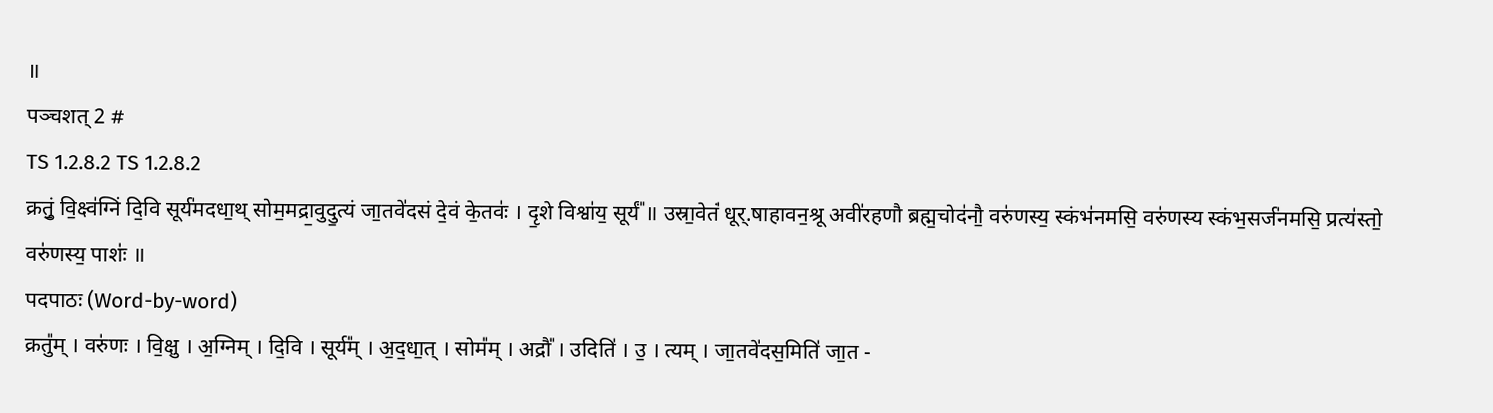॥
पञ्चशत् 2 #
TS 1.2.8.2 TS 1.2.8.2
क्रतुं॒ वि॒क्ष्व॑ग्निं दि॒वि सूर्य॑मदधा॒थ् सोम॒मद्रा॒वुदु॒त्यं जा॒तवे॑दसं दे॒वं के॒तवः॑ । दृ॒शे विश्वा॑य॒ सूर्यं᳚ ॥ उस्रा॒वेतं॑ धूर्.षाहावन॒श्रू अवी॑रहणौ ब्रह्म॒चोद॑नौ॒ वरु॑णस्य॒ स्कंभ॑नमसि॒ वरु॑णस्य स्कंभ॒सर्ज॑नमसि॒ प्रत्य॑स्तो॒ वरु॑णस्य॒ पाशः॑ ॥
पदपाठः (Word-by-word)
क्रतु᳚म् । वरु॑णः । वि॒क्षु । अ॒ग्निम् । दि॒वि । सूर्य᳚म् । अ॒द॒धा॒त् । सोम᳚म् । अद्रौ᳚ । उदिति॑ । उ॒ । त्यम् । जा॒तवे॑दस॒मिति॑ जा॒त -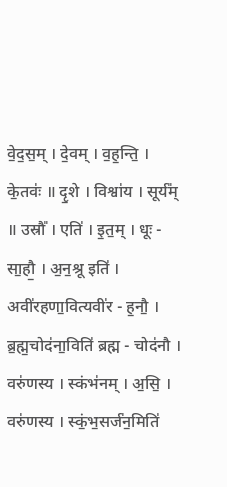वे॒द॒स॒म् । दे॒वम् । व॒ह॒न्ति॒ । के॒तवः॑ ॥ दृ॒शे । विश्वा॑य । सूर्य᳚म् ॥ उस्रौ᳚ । एति॑ । इ॒त॒म् । धूः - सा॒हौ॒ । अ॒न॒श्रू इति॑ । अवी॑रहणा॒वित्यवी॑र - ह॒नौ॒ । ब्र॒ह्म॒चोद॑ना॒विति॑ ब्रह्म - चोद॑नौ । वरु॑णस्य । स्कंभ॑नम् । अ॒सि॒ । वरु॑णस्य । स्कं॒भ॒सर्ज॑न॒मिति॑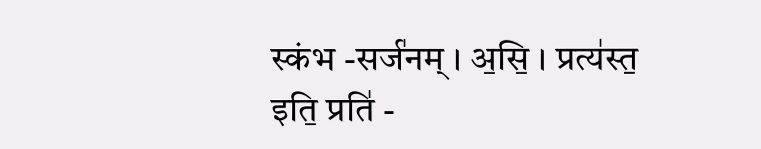स्कंभ -सर्ज॑नम् । अ॒सि॒ । प्रत्य॑स्त॒ इति॒ प्रति॑ -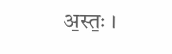अ॒स्तः॒ ।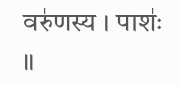वरु॑णस्य । पाशः॑ ॥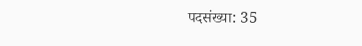पदसंख्या: 35